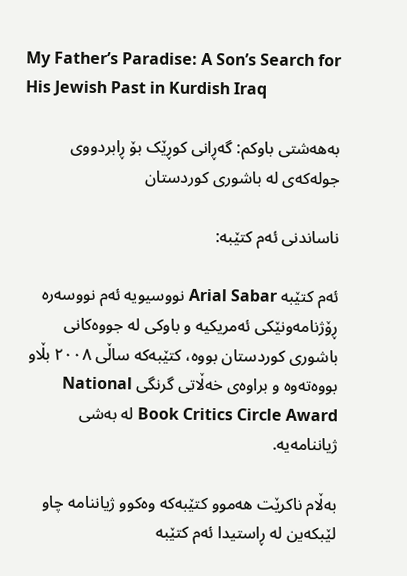My Father’s Paradise: A Son’s Search for His Jewish Past in Kurdish Iraq

بەهەشتی باوکم: گەڕانی کوڕێک بۆ ڕابردووی جولەکەی لە باشوری کوردستان

ناساندنی ئەم کتێبە:

ئەم کتێبە Arial Sabar نووسیویە ئەم نووسەرە ڕۆژنامەونێکی ئەمریکیە و باوکی لە جووەکانی باشوری کوردستان بووە، کتێبەکە ساڵی ۲۰۰۸ بڵاو بووەتەوە و براوەی خەڵاتی گرنگی National Book Critics Circle Award لە بەشی ژیاننامەیە.

بەڵام ناکرێت هەموو کتێبەکە وەکوو ژیاننامە چاو لێبکەین لە ڕاستیدا ئەم کتێبە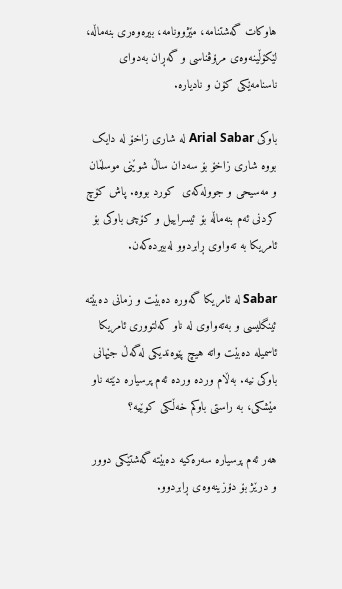هاوکات گەشتنامە، مێژوونامە، بیرەوەری بنەماڵە، لێکۆڵینەوەی مرۆڤناسی و گەڕان بەدوای ناسنامەێکی کۆن و نادیارە.

باوکی Arial Sabar لە شاری زاخۆ لە دایک بووە شاری زاخۆ بۆ سەدان ساڵ شوێنی موسڵمان و مەسیحی و جوولەکەی  کورد بووە. پاش کۆچ کردنی ئەم بنەماڵە بۆ ئیسراییل و کۆچی باوکی بۆ ئامریکا بە تەواوی ڕابردوو لەبیردەکەن.

Sabar لە ئامریکا گەورە دەبێت و زمانی دەبێتە ئینگلیسی و بەتەواوی لە ناو کەلتووری ئامریکا ئاسمیلە دەبێت واتە هیچ پێوەندیکی لەگەڵ جێهانی باوکی نیە. بەڵام وردە وردە ئەم پرسیارە دێتە ناو مێشکی، بە راستی باوکم خەڵکی کوێیە؟

هەر ئەم پرسیارە سەرەکیە دەبێتە گەشتێکی دوور و درێژ بۆ دۆزینەوەی ڕابردوو.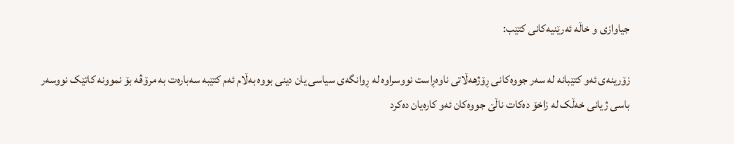جیاوازی و خاڵە ئەرێنیەکانی کتێب:

زۆرینەی ئەو کتێبانە لە سەر جووەکانی ڕۆژهەڵاتی ناوەڕاست نووسراوە لە ڕوانگەی سیاسی یان دینی بووە بەڵام ئەم کتێبە سەبارەت بە مرۆڤە بۆ نموونە کاتێک نووسەر باسی ژیانی خەڵک لە زاخۆ دەکات ناڵێ جووەکان ئەو کارەیان دەکرد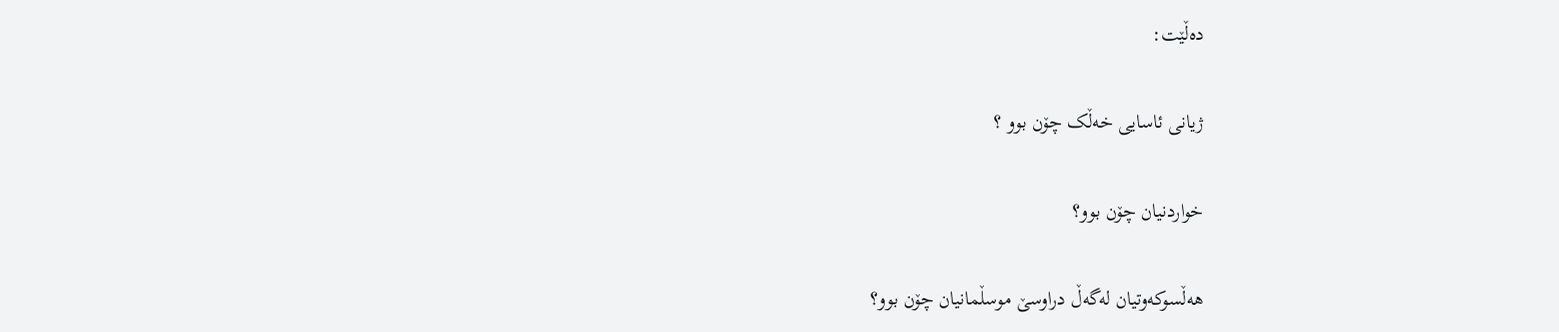دەڵێت:

ژیانی ئاسایی خەڵک چۆن بوو ؟

خواردنیان چۆن بوو؟

هەڵسوکەوتیان لەگەڵ دراوسێ موسڵمانیان چۆن بوو؟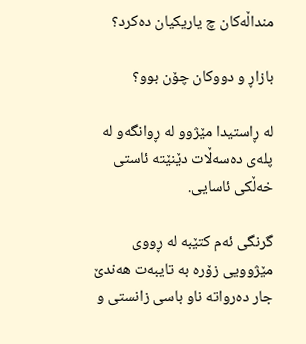منداڵەکان چ یاریکیان دەکرد؟

بازاڕ و دووکان چۆن بوو؟

لە ڕاستیدا مێژوو لە ڕوانگەو لە پلەی دەسەڵات دێنێتە ئاستی خەڵکی ئاسایی.

گرنگی ئەم کتێبە لە ڕووی مێژوویی زۆرە بە تایبەت هەندێ جار دەرواتە ناو باسی زانستی و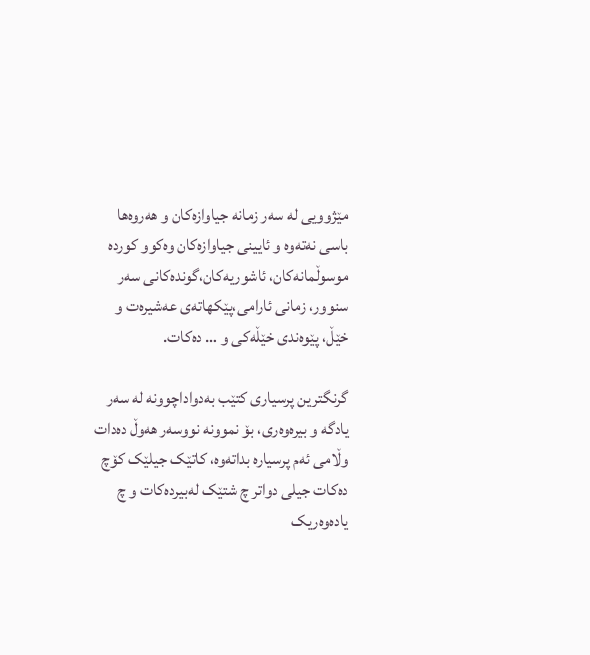مێژوویی لە سەر زمانە جیاوازەکان و هەروەها باسی نەتەوە و ئایینی جیاوازەکان وەکوو کوردە موسوڵمانەکان، ئاشوریەکان،گوندەکانی سەر سنوور، زمانی ئارامی،پێکهاتەی عەشیرەت و خێڵ، پێوەندی خێڵەکی و … دەکات.

گرنگترین پرسیاری کتێب بەدواداچوونە لە سەر یادگە و بیرەوەری، بۆ نموونە نووسەر هەوڵ دەدات وڵامی ئەم پرسیارە بداتەوە، کاتێک جیلێک کۆچ دەکات جیلی دواتر چ شتێک لەبیردەکات و چ یادەوەریک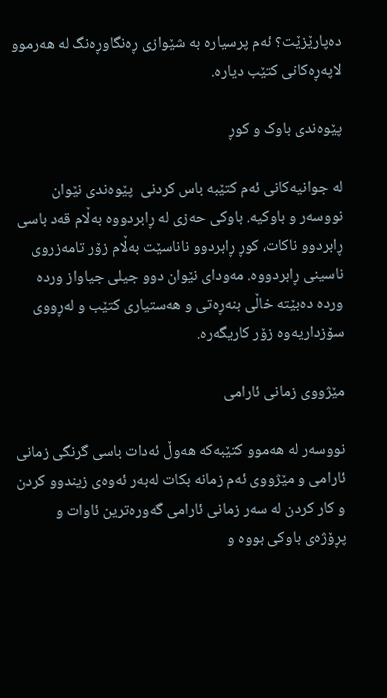دەپارێزێت؟ ئەم پرسیارە بە شێوازی ڕەنگاوڕەنگ لە هەرموو لاپەڕەکانی کتێب دیارە.

پێوەندی باوک و کوڕ

لە جوانیەکانی ئەم کتێبە باس کردنی  پێوەندی نێوان نووسەر و باوکیە. باوکی حەزی لە ڕابردووە بەڵام قەد باسی ڕابردوو ناکات، کوڕ ڕابردوو ناناسێت بەڵام زۆر تامەزروی ناسینی ڕابردووە. مەودای نێوان دوو جیلی جیاواز وردە وردە دەبێتە خاڵی بنەڕەتی و هەستیاری کتێب و لەڕووی سۆزداریەوە زۆر کاریگەرە.

مێژووی زمانی ئارامی

نووسەر لە هەموو کتێبەکە هەوڵ ئەدات باسی گرنگی زمانی ئارامی و مێژووی ئەم زمانە بکات لەبەر ئەوەی زیندوو کردن و کار کردن لە سەر زمانی ئارامی گەورەترین ئاوات و پڕۆژەی باوکی بووە و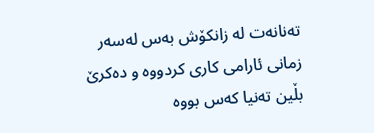تەنانەت لە زانکۆش بەس لەسەر زمانی ئارامی کاری کردووە و دەکرێ بڵین تەنیا کەس بووە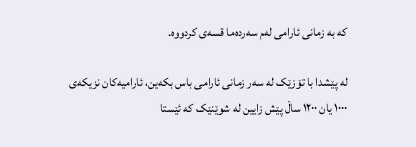کە بە زمانی ئارامی لەم سەردەما قسەی کردووە.

لە پێشدا با تۆزێک لە سەر زمانی ئارامی باس بکەین، ئارامیەکان نزیکەی ۱۰۰۰ یان ۱۲۰۰ ساڵ پێش زایین لە شوێنێک کە ئێستا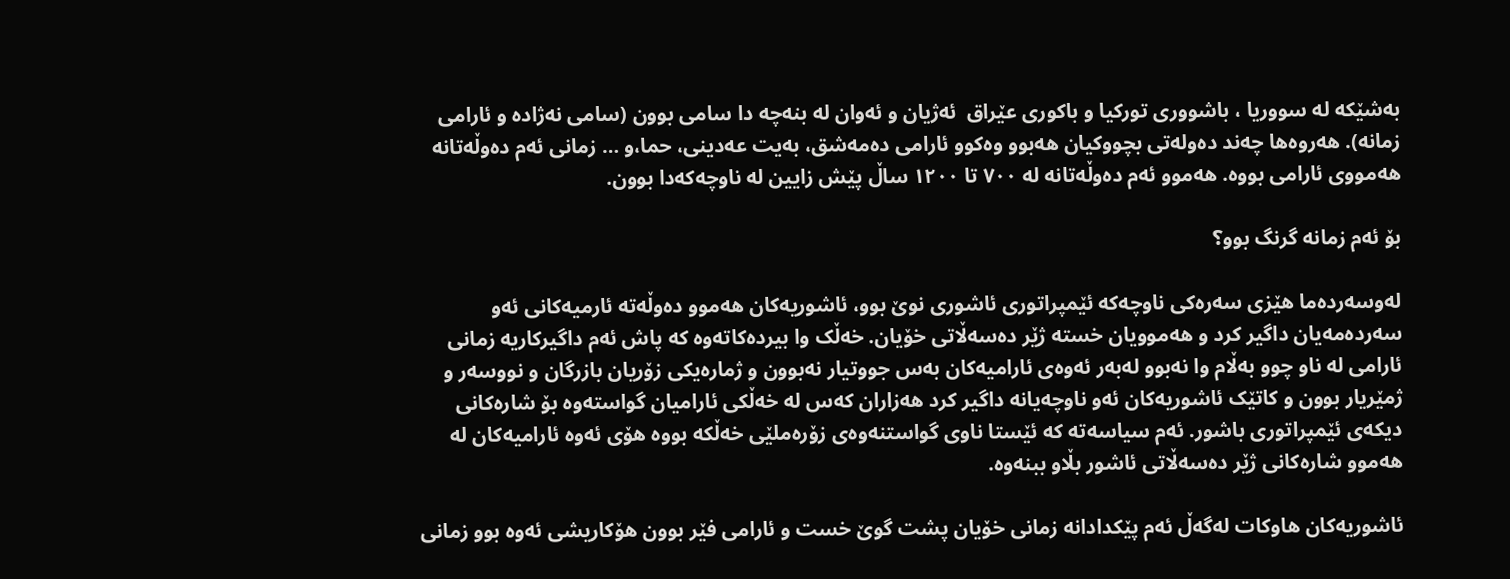بەشێکە لە سووریا ، باشووری تورکیا و باکوری عێراق  ئەژیان و ئەوان لە بنەچە دا سامی بوون (سامی نەژادە و ئارامی زمانە). هەروەها چەند دەولەتی بچووکیان هەبوو وەکوو ئارامی دەمەشق، بەیت عەدینی، حما،و … زمانی ئەم دەوڵەتانە هەمووی ئارامی بووە. هەموو ئەم دەوڵەتانە لە ۷۰۰ تا ۱۲۰۰ ساڵ پێش زایین لە ناوچەکەدا بوون.

بۆ ئەم زمانە گرنگ بوو؟

لەوسەردەما هێزی سەرەکی ناوچەکە ئێمپراتوری ئاشوری نوێ بوو، ئاشوریەکان هەموو دەوڵەتە ئارمیەکانی ئەو سەردەمەیان داگیر کرد و هەموویان خستە ژێر دەسەڵاتی خۆیان. خەڵک وا بیردەکاتەوە کە پاش ئەم داگیرکاریە زمانی ئارامی لە ناو چوو بەڵام وا نەبوو لەبەر ئەوەی ئارامیەکان بەس جووتیار نەبوون و ژمارەیکی زۆریان بازرگان و نووسەر و ژمێریار بوون و کاتێک ئاشوریەکان ئەو ناوچەیانە داگیر کرد هەزاران کەس لە خەڵکی ئارامیان گواستەوە بۆ شارەکانی دیکەی ئێمپراتوری باشور. ئەم سیاسەتە کە ئێستا ناوی گواستنەوەی زۆرەملێی خەڵکە بووە هۆی ئەوە ئارامیەکان لە هەموو شارەکانی ژێر دەسەڵاتی ئاشور بڵاو ببنەوە.

ئاشوریەکان هاوکات لەگەڵ ئەم پێکدادانە زمانی خۆیان پشت گوێ خست و ئارامی فێر بوون هۆکاریشی ئەوە بوو زمانی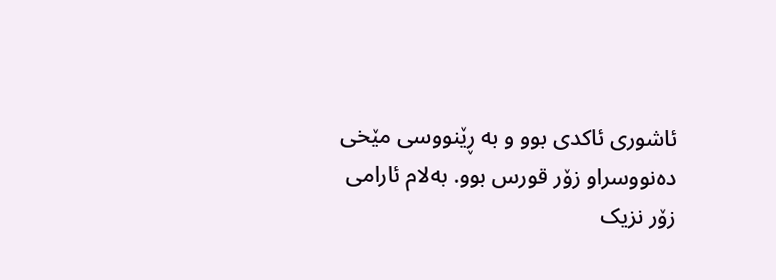ئاشوری ئاکدی بوو و بە ڕێنووسی مێخی دەنووسراو زۆر قورس بوو. بەلام ئارامی زۆر نزیک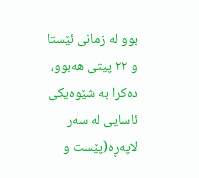بوو لە زمانی ئێستا و ۲۲ پیتی هەبوو، دەکرا بە شێوەیکی ئاسایی لە سەر لاپەڕە(پێست و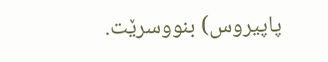پاپیروس) بنووسرێت.